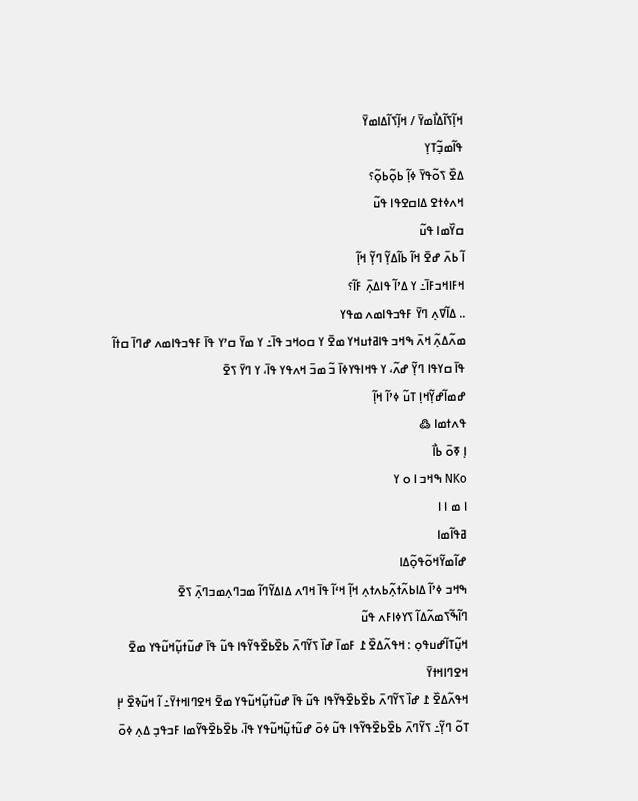ߞߊ߲߬ߖߊ߬ߡߊ߯ߘߌ߫ / ߞߊ߲߬ߖߊ߬ߡߊߘߌ߫
ߟߊ߬ߘߏ߲߬ߠߌ߲
ߡߐ߰ ߖߋ߬ߟߌ߫ ߦߊ߲߬ ߕߋ߲߬ߕߋ߲߬؟
ߞߍߦߙߐ ߡߊߛߐߟߊ ߟߎ߬
ߛߌ߰ߘߊ ߟߎ߬
ߊ߬ ߕߍ߫ ߝߐ߫ ߞߊ߬ ߕߊ߬ߡߌ߲߬ ߣߌ߲߬ ߞߊ߲߬
ߞߓߊߞߏߓߊ߫߸ ߌ ߡߴߊ߬ ߟߊߡߍ߲߫ ߓߊ߬؟
.. ߡߊ߬ߜߍ߲ ߣߌ߫ ߓߟߏߟߊߘߍ ߘߟߌ
ߘߍ߬ߡߍ߲߬ ߞߍ߫ ߒߞߏ ߟߊߥߙߎߞߌ ߘߐ߫ ߌ ߛߋߞߏ ߟߊ߫߸ ߌ ߘߌ߫ ߛߴߌ ߟߊ߫ ߓߟߏߟߊߘߍ ߝߣߊ߫ ߛߙߊ߬ ߟߊ߫ ߛߌߟߊ ߣߌ߲߬ ߝߍ߬، ߌ ߟߞߊߟߌߦߊ߫ ߏ߬ ߘߏ߫ ߞߍߟߌ ߟߊ߫، ߌ ߣߌ߫ ߖߐ߫
ߝߘߊ߬ߝߌ߲߬ߞߊ߲ ߠߎ߬ ߦߴߊ߬ ߞߊ߲߬
ߟߍߙߘߊ ߷
ߊ߲ ߧߋ߫ ߕߊ߯
NKo ߒߞߏ ߊ ߋ ߌ
ߊ ߘ ߊ ߊ
ߥߟߊ߬ߘߊ
ߝߊ߬ߘߌ߬ߞߋ߬ߟߋ߲߬ߡߊ
ߒߞߏ ߦߴߊ߬ ߡߊߕߍ߬ߙߍ߲߬ߕߍߙߍ߲ ߞߊ߲߬ ߞߵߊ߬ ߟߊ߫ ߞߣߍ ߡߊߡߌ߬ߣߊ߬ ߘߏߣߍ߲ߘߏߣߍ߲߫ ߖߐ߫
ߣߊ߬ߒ߬ߖߘߍ߬ߡߊ߬ ߖߌߦߊߓߍ ߟߎ߬
ߞߎ߲߬ߠߊ߬ߝߎߟߋ߲ : ߞߟߍ߬ߡߐ߰ ߁ ߓߘߊ߫ ߝߊ߰ ߖߌ߬ߣߍ߫ ߕߐ߰ߕߐ߰ߟߌ߬ߟߊ ߟߎ߬ ߟߊ߫ ߝߎ߬ߙߎ߲߬ߞߎ߬ߟߌ ߘߐ߫ ߞߐߣߊߞߙߌ߫
ߞߟߍ߬ߡߐ߰ ߁ ߝߊ߰ ߖߌ߬ߣߍ߫ ߕߐ߰ߕߐ߰ߟߌ߬ߟߊ ߟߎ߬ ߟߊ߫ ߝߎ߬ߙߎ߲߬ߞߎ߬ߟߌ ߘߐ߫ ߞߐߣߊߞߙߌ߫߸ ߊ߬ ߞߎ߬ߢߐ߰ ߂߲ ߠߋ߬ ߣߌ߲߬߸ ߖߌ߬ߣߍ߫ ߕߐ߰ߕߐ߰ߟߌ߬ߟߊ ߟߎ߬ ߦߋ߫ ߝߎ߬ߙߎ߲߬ߞߎ߬ߟߌ ߟߊ߫، ߕߐ߰ߕߐ߰ߟߌ߬ߘߊ ߓߏߟߏ߲ ߡߍ߲ ߦߋ߫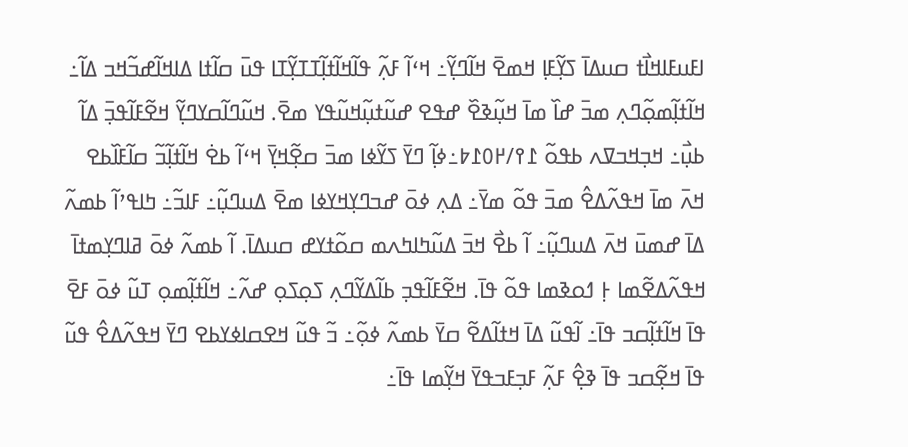ߊߓߎߓߊߞߊ߯ߙ ߛߎߡߊ߫ ߖߌ߲߬ߓߊ߲ ߞߘߐ߫ ߞߊ߬ߣߌ߲߬߸ ߞߵߊ߬ ߓߍ߲߬ ߟߊ߬ߞߊ߬ߙߊ߲߬ߠߠߌ߲߬ߠߊ ߟߎ߫ ߛߊ߬ߙߊ ߡߊߞߊ߬ߝߏ߬ߞߏ ߡߊ߬߸ ߞߊ߬ߙߊ߲߬ߘߋ߲߬ߣߍ߲ ߘߏ߫ ߝߊ߰ ߘߊ߫ ߞߎ߲߬ߢߐ߰ ߝߟߐ ߝߎ߬ߙߎ߲߬ߞߎ߬ߟߌ ߘߐ߫. ߞߎ߬ߣߊ߬ߛߌߣߌ߲߬ ߞߐ߬ߓߊ߬ߟߏ߲߫ ߡߊ߬ ߕߎ߲߯߸ ߞߏ߲ߞߏߜߍ ߕߟߋ߬ ߁߉/߂߀߁߈߸ߦߊ߲߬ ߣߌ߫ ߖߌ߬ߦߊ ߘߏ߫ ߛߐ߲߬ߞߌ߲߫ ߞߵߊ߬ ߕߐ߭ ߞߊ߬ߙߊ߲߬ߏ߬ ߛߊ߬ߓߊ߰ߕߐ ߞߍ߫ ߘߊ߫ ߞߟߍ߬ߡߐ߮ ߘߏ߫ ߟߋ߬ ߘߌ߫߸ ߡߍ߲ ߦߋ߫ ߝߏߣߌ߲ߞߌߦߊ ߘߐ߫ ߡߎߣߎ߲߬߸ ߓߊߏ߬߸ ߤߊߟߴߊ߬ ߕߘߍ߬ ߡߊ߫ ߝߘߎ߫ ߞߍ߫ ߡߎߣߎ߲߬߸ ߊ߬ ߕߐ߯ ߞߏ߫ ߡߎ߬ߤߊߤߍߘ ߛߋ߬ߙߌߝ ߛߎߡߊ߫. ߊ߬ ߕߘߍ߬ ߦߋ߫ ߥߊߣߌ߲ߘߙߊ߫ ߞߟߍ߬ߡߐ߬ߘߊ ߅߲ ߗߋߢߘߊ ߟߋ߬ ߟߊ߫. ߞߐ߬ߓߊ߬ߟߏ߲ ߕߊ߬ߡߌ߬ߣߍ߲ ߖߋ߲ߖߋ߲ ߝߍ߬߸ ߞߊ߬ߙߊ߲߬ߘߋ߲ ߠߎ߬ ߦߋ߫ ߓߐ߫ ߟߊ߫ ߞߊ߬ߙߊ߲߬ߛߏ ߟߊ߫߸ ߊ߬ߟߎ߬ ߡߊ߫ ߞߙߊ߬ߡߐ߬ ߛߌ߫ ߕߘߍ߬ ߦߋ߲߬߸ ߏ߬ ߟߎ߬ ߞߐߛߊߦߌߕߐ ߣߌ߫ ߞߟߍ߬ߡߐ߮ ߟߎ߬ ߟߊ߫ ߞߐ߲߬ߛߏ ߟߊ߫ ߢߐ߲߮ ߓߍ߲߬ ߓߏ߲ߓߏߟߌ߫ ߞߌ߲߬ߘߊ ߟߊ߫߸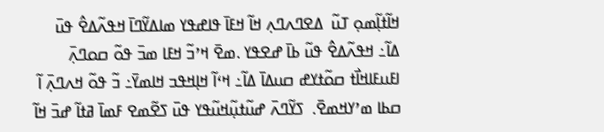ߞߊ߬ߙߊ߲߬ߘߋ߲ ߠߎ߬  ߡߐߣߍߣߍ߲ ߞߊ߬ ߞߓߊ߫ ߟߊߝߟߌ ߘߊߡߌ߬ߣߊ߫ ߞߟߍ߬ߡߐ߮ ߟߎ߫ ߡߊ߬߸ ߞߟߍ߬ߡߐ߮ ߟߎ߬ ߕߊ߫ ߝߐߟߌ .ߘߐ߫ ߞߴߏ߬ ߞߓߊ ߘߏ߫ ߟߋ߬ ߛߋߣߍ߲߫ ߊߓߎߓߊߞߊ߯ߙ ߛߋ߬ߙߌߝ ߛߎߡߊ߫ ߡߊ߬߸ ߞߵߊ߬ ߞߊ߲ߞߟߏ ߞߊߘߌ߫߸ ߏ߬ ߟߋ߬ ߞߍߣߍ߲߫ ߊ߬ ߛߕߊ ߘߴߌߞߘߐ߫.  ߖߌ߬ߣߍ߫ ߝߎ߬ߙߎ߲߬ߞߎ߬ߟߌ ߟߎ߫ ߖߐ߬ߘߐ ߓߘߊ߫ ߥߙߊ߬ ߝߏ߫ ߞߊ߬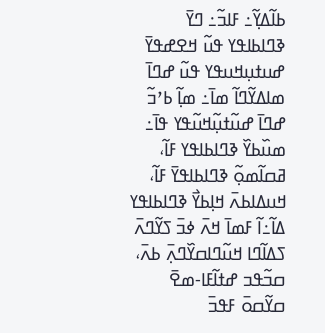ߕߊ߬ߡߌ߲߬߸ ߓߊߏ߬߸ ߣߌ߫ ߢߣߊߕߊߟߌ ߟߎ߬ ߞߐߝߟߌ߫ ߝߎߙߎ߲ߞߎߟߌ ߟߎ߬ ߝߣߊ߫ ߘߊߡߌ߬ߣߊ߬ ߘߊ߫߸ ߘߊ߲߬ ߕߴߏ߬ ߝߣߊ߫ ߝߎ߬ߙߎ߲߬ߞߎ߬ߟߌ ߟߊ߫߸ ߘߎ߰ߕߌ߰ ߢߣߊߕߊߟߌ ߓߊ߬، ߥߛߊ߬ߘߋ߲߬ ߢߣߊߕߊߟߌ߫ ߓߊ߬، ߞߎߡߊߕߍ߫ ߞߊ߲ߕߌ߯ ߢߣߊߕߊߟߌ ߡߊ߬߸ߊ߬ ߓߘߊ߫ ߞߍ߫ ߦߏ߫ ߖߌ߬ߣߍ߫ ߖߡߊ߬ߣߊ ߞߎ߬ߣߊߛߌ߰ߣߍ߲߫ ߕߍ߫،
ߛߏ߬ߟߏ ߝߙߊ߬ߓߊ-ߘߐ߫ ߛߌ߬ߛߋ߫ ߓߟߏ߫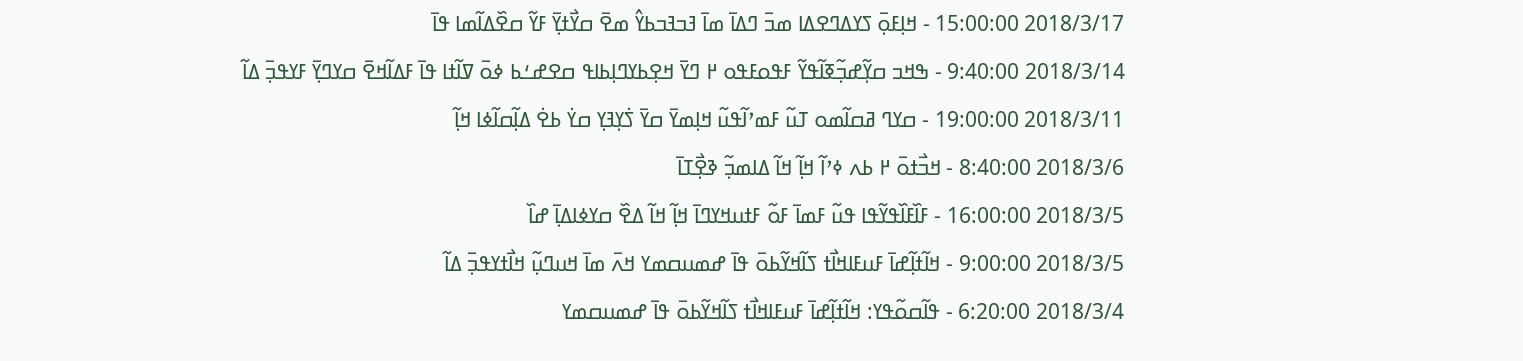2018/3/17 15:00:00 - ߞߊ߲ߓߋ߲߫ ߖߌߡߣߐߡߊ ߘߏ߫ ߣߡߊ߫ ߘߊ߫ ߔߏߔߏߕߌ߮ ߘߐ߫ ߛߌ߯ߙߌ߲߫ ߓߌ߬ ߛߐ߰ߡߊ߬ߘߊ ߟߊ߫
2018/3/14 9:40:00 - ߒߞߏ ߛߌ߲߬ߝߏ߲߬ߧߊ߬ߟߌ߬ ߓߟߋߓߟߋ ߂ ߣߌ߫ ߞߐ߲ߕߌߣߊ߲ߕߊߟ ߛߐߝߑߕ ߦߋ߫ ߜߊ߬ߙߊ ߟߊ߫ ߓߡߊ߬ߞߐ߫ ߛߌߣߌ߲߫ ߓߌߟߏ߲߫ ߡߊ߬
2018/3/11 19:00:00 - ߛߌߣ ߥߛߊ߬ߘߋ ߠߎ߬ ߓߘߴߊ߬ߟߎ߬ ߞߊ߲ߘߌ߫ ߛߌ߫ ߖ߭ߌ߲ߔߌ߲ ߛߌ߭ ߕߐ߭ ߡߊ߲߬ߛߊ߬ߦߊ ߞߊ߲߬
2018/3/6 8:40:00 - ߞߏ߯ߙߋ߫ ߂ ߕߍ ߦߴߊ߬ ߞߊ߲߬ ߞߊ߬ ߡߊߘߏ߲߬ ߢߐ߲߯ߠߊ߫
2018/3/5 16:00:00 - ߓߊ߰ߓߊ߰ߟߌ߬ߟߊ ߟߎ߬ ߓߘߊ߫ ߓߋ߬ ߓߙߎߞߌߣߊ߫ ߞߊ߲߬ ߞߊ߬ ߡߐ߰ ߛߌߦߊߡߊ߲߫ ߝߊ߰
2018/3/5 9:00:00 - ߞߊ߬ߙߊ߲߬ߝߊ߫ ߓߎߓߊߞߊ߯ߙ ߖߊ߬ߞߌ߬ߕߋ߫ ߟߊ߫ ߝߘߎߛߘߌ ߞߍ߫ ߘߊ߫ ߞߎߣߎ߲߬ ߞߊ߯ߙߌߟߏ߲߫ ߡߊ߬
2018/3/4 6:20:00 - ߟߊ߬ߛߋ߬ߟߌ: ߞߊ߬ߙߊ߲߬ߝߊ߫ ߓߎߓߊߞߊ߯ߙ ߖߊ߬ߞߌ߬ߕߋ߫ ߟߊ߫ ߝߘߎߛߘߌ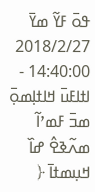ߟߋ߫ ߓߌ߬ ߘߌ߫
2018/2/27 14:40:00 - ߊߙߊߓߎ߫ ߞߊߙߊ߲ߘߋ߲߫ ߘߏ߫ ߓߘߴߊ߬ ߘߍ߬ߢߐ߮ ߝߊ߰ ߞߎ߲ߘߙߊ߫ ﴿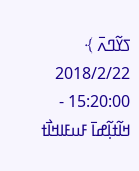ߖߌ߬ߣߍ߫ ﴾
2018/2/22 15:20:00 - ߞߊ߬ߙߊ߲߬ߝߊ߫ ߓߎߓߊߞߊ߯ߙ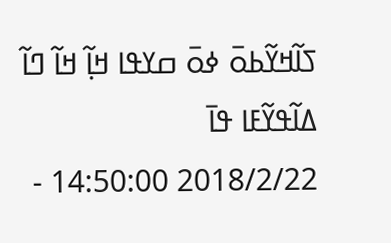ߖߊ߬ߞߌ߬ߕߋ߫ ߦߋ߫ ߛߌߟߊ ߞߊ߲߬ ߞߊ߬ ߣߊ߬ ߡߊ߬ߟߌ߬ߓߊ ߟߊ߫
2018/2/22 14:50:00 -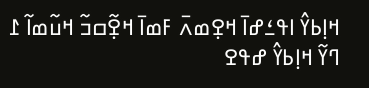ߞߊ߲ߕߌ߮ ߊߟߑߝߊ߫ ߞߐ߲ߘߍ߫ ߓߘߊ߫ ߞߐ߲߬ߛߏ߬ ߞߎ߬ߘߊ߬ ߁ ߣߌ߬ ߞߊ߲ߕߌ߮ ߝߟߐ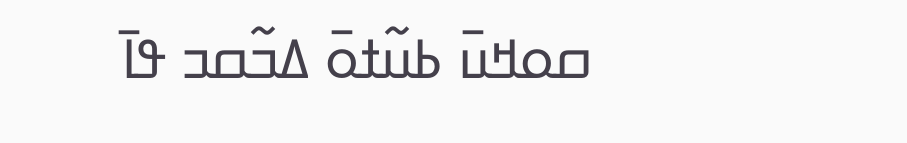ߛߋߞߎ߫ ߕߎ߬ߙߋ߫ ߡߏ߬ߛߏ ߟߊ߫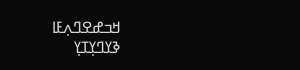ߞߏߝߐߣߍ߲ߓߊ
ߢߌߣߌ߲ߠߌ߲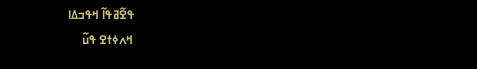ߟߐ߬ߥߟߊ߬ ߞߟߏߡߊ
ߞߍߦߙߐ ߟߎ߬